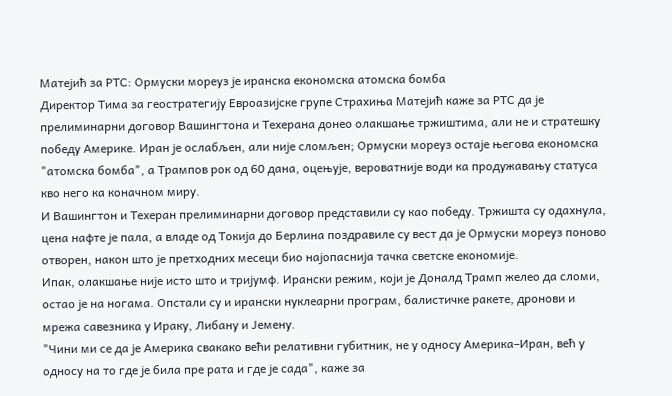Матејић за РТС: Ормуски мореуз је иранска економска атомска бомба
Директор Тима за геостратегију Евроазијске групе Страхиња Матејић каже за РТС да је прелиминарни договор Вашингтона и Техерана донео олакшање тржиштима, али не и стратешку победу Америке. Иран је ослабљен, али није сломљен; Ормуски мореуз остаје његова економска "атомска бомба", а Трампов рок од 60 дана, оцењује, вероватније води ка продужавању статуса кво него ка коначном миру.
И Вашингтон и Техеран прелиминарни договор представили су као победу. Тржишта су одахнула, цена нафте је пала, а владе од Токија до Берлина поздравиле су вест да је Ормуски мореуз поново отворен, након што је претходних месеци био најопаснија тачка светске економије.
Ипак, олакшање није исто што и тријумф. Ирански режим, који је Доналд Трамп желео да сломи, остао је на ногама. Опстали су и ирански нуклеарни програм, балистичке ракете, дронови и мрежа савезника у Ираку, Либану и Јемену.
"Чини ми се да је Америка свакако већи релативни губитник, не у односу Америка–Иран, већ у односу на то где је била пре рата и где је сада", каже за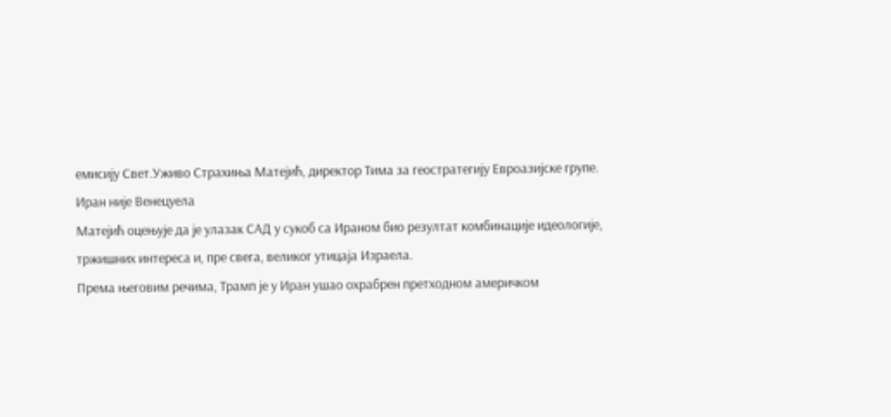емисију Свет.Уживо Страхиња Матејић, директор Тима за геостратегију Евроазијске групе.
Иран није Венецуела
Матејић оцењује да је улазак САД у сукоб са Ираном био резултат комбинације идеологије, тржишних интереса и, пре свега, великог утицаја Израела.
Према његовим речима, Трамп је у Иран ушао охрабрен претходном америчком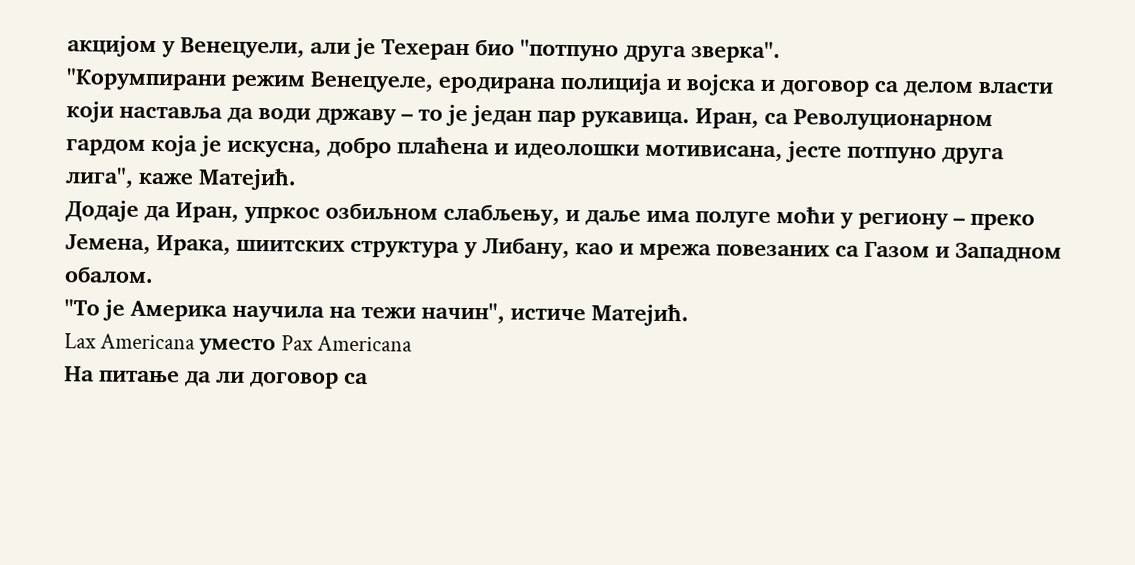акцијом у Венецуели, али је Техеран био "потпуно друга зверка".
"Корумпирани режим Венецуеле, еродирана полиција и војска и договор са делом власти који наставља да води државу – то је један пар рукавица. Иран, са Револуционарном гардом која је искусна, добро плаћена и идеолошки мотивисана, јесте потпуно друга лига", каже Матејић.
Додаје да Иран, упркос озбиљном слабљењу, и даље има полуге моћи у региону – преко Јемена, Ирака, шиитских структура у Либану, као и мрежа повезаних са Газом и Западном обалом.
"То је Америка научила на тежи начин", истиче Матејић.
Lax Americana уместо Pax Americana
На питање да ли договор са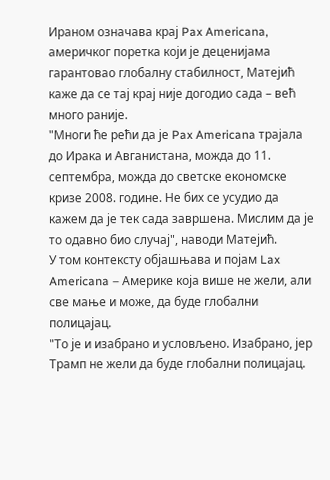Ираном означава крај Pax Americana, америчког поретка који је деценијама гарантовао глобалну стабилност, Матејић каже да се тај крај није догодио сада – већ много раније.
"Многи ће рећи да је Pax Americana трајала до Ирака и Авганистана, можда до 11. септембра, можда до светске економске кризе 2008. године. Не бих се усудио да кажем да је тек сада завршена. Мислим да је то одавно био случај", наводи Матејић.
У том контексту објашњава и појам Lax Americana – Америке која више не жели, али све мање и може, да буде глобални полицајац.
"То је и изабрано и условљено. Изабрано, јер Трамп не жели да буде глобални полицајац.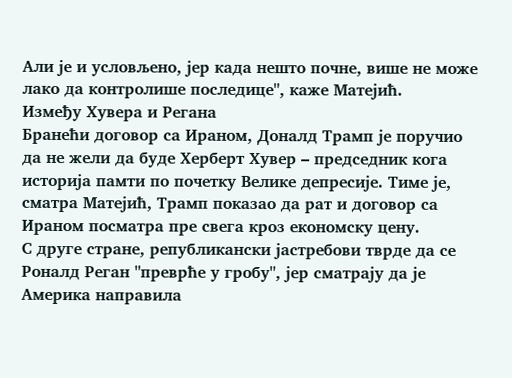Али је и условљено, јер када нешто почне, више не може лако да контролише последице", каже Матејић.
Између Хувера и Регана
Бранећи договор са Ираном, Доналд Трамп је поручио да не жели да буде Херберт Хувер – председник кога историја памти по почетку Велике депресије. Тиме је, сматра Матејић, Трамп показао да рат и договор са Ираном посматра пре свега кроз економску цену.
С друге стране, републикански јастребови тврде да се Роналд Реган "преврће у гробу", јер сматрају да је Америка направила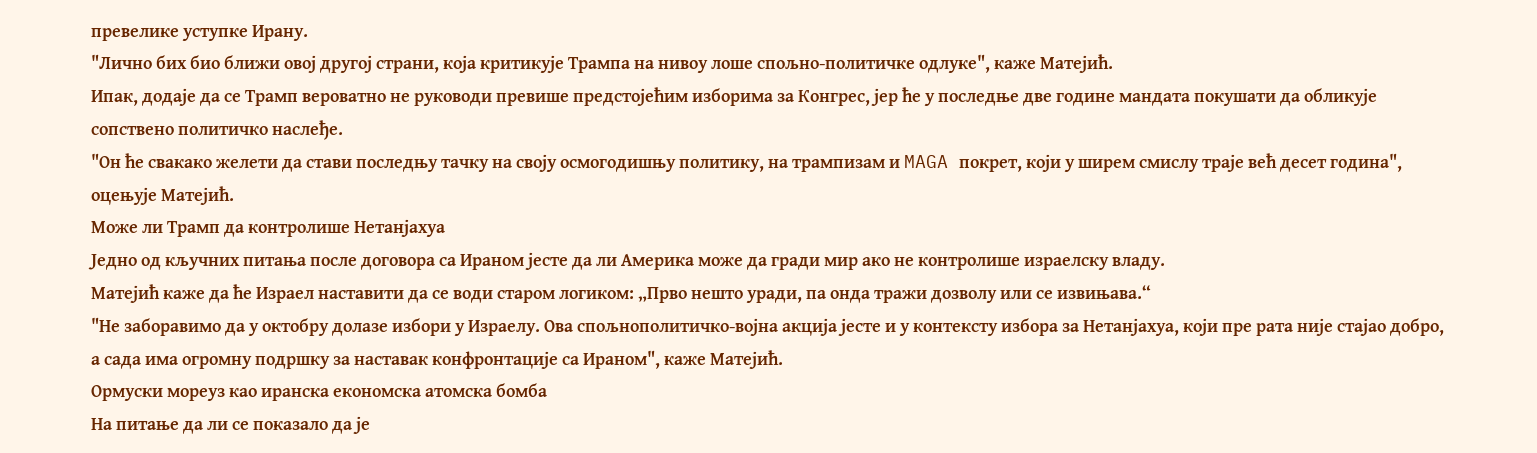превелике уступке Ирану.
"Лично бих био ближи овој другој страни, која критикује Трампа на нивоу лоше спољно-политичке одлуке", каже Матејић.
Ипак, додаје да се Трамп вероватно не руководи превише предстојећим изборима за Конгрес, јер ће у последње две године мандата покушати да обликује сопствено политичко наслеђе.
"Он ће свакако желети да стави последњу тачку на своју осмогодишњу политику, на трампизам и MAGA покрет, који у ширем смислу траје већ десет година", оцењује Матејић.
Може ли Трамп да контролише Нетанјахуа
Једно од кључних питања после договора са Ираном јесте да ли Америка може да гради мир ако не контролише израелску владу.
Матејић каже да ће Израел наставити да се води старом логиком: „Прво нешто уради, па онда тражи дозволу или се извињава.“
"Не заборавимо да у октобру долазе избори у Израелу. Ова спољнополитичко-војна акција јесте и у контексту избора за Нетанјахуа, који пре рата није стајао добро, а сада има огромну подршку за наставак конфронтације са Ираном", каже Матејић.
Ормуски мореуз као иранска економска атомска бомба
На питање да ли се показало да је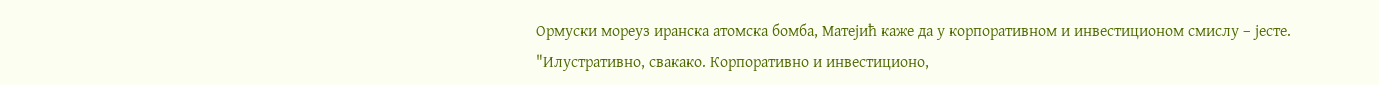Ормуски мореуз иранска атомска бомба, Матејић каже да у корпоративном и инвестиционом смислу – јесте.
"Илустративно, свакако. Корпоративно и инвестиционо,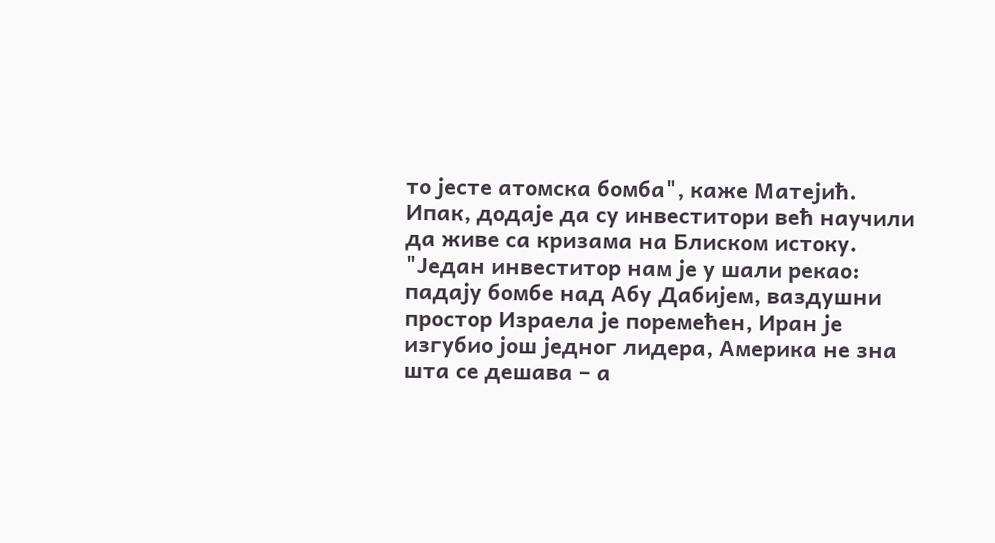то јесте атомска бомба", каже Матејић.
Ипак, додаје да су инвеститори већ научили да живе са кризама на Блиском истоку.
"Један инвеститор нам је у шали рекао: падају бомбе над Абу Дабијем, ваздушни простор Израела је поремећен, Иран је изгубио још једног лидера, Америка не зна шта се дешава – а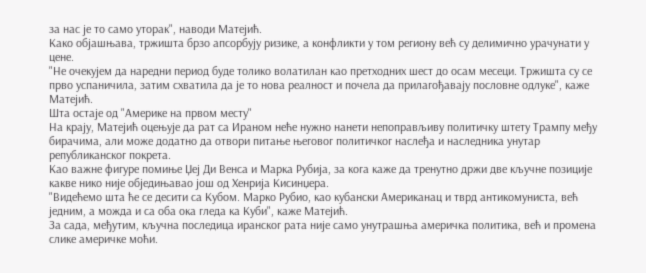за нас је то само уторак", наводи Матејић.
Како објашњава, тржишта брзо апсорбују ризике, а конфликти у том региону већ су делимично урачунати у цене.
"Не очекујем да наредни период буде толико волатилан као претходних шест до осам месеци. Тржишта су се прво успаничила, затим схватила да је то нова реалност и почела да прилагођавају пословне одлуке", каже Матејић.
Шта остаје од "Америке на првом месту"
На крају, Матејић оцењује да рат са Ираном неће нужно нанети непоправљиву политичку штету Трампу међу бирачима, али може додатно да отвори питање његовог политичког наслеђа и наследника унутар републиканског покрета.
Као важне фигуре помиње Џеј Ди Венса и Марка Рубија, за кога каже да тренутно држи две кључне позиције какве нико није обједињавао још од Хенрија Кисинџера.
"Видећемо шта ће се десити са Кубом. Марко Рубио, као кубански Американац и тврд антикомуниста, већ једним, а можда и са оба ока гледа ка Куби", каже Матејић.
За сада, међутим, кључна последица иранског рата није само унутрашња америчка политика, већ и промена слике америчке моћи.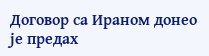Договор са Ираном донео је предах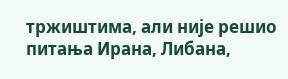тржиштима, али није решио питања Ирана, Либана,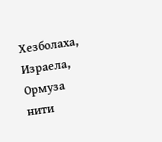Хезболаха, Израела, Ормуза нити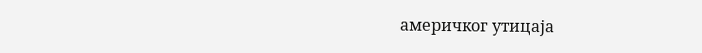америчког утицаја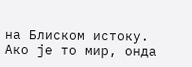на Блиском истоку. Ако је то мир, онда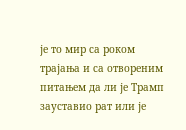је то мир са роком трајања и са отвореним питањем да ли је Трамп зауставио рат или је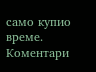само купио време.
Коментари